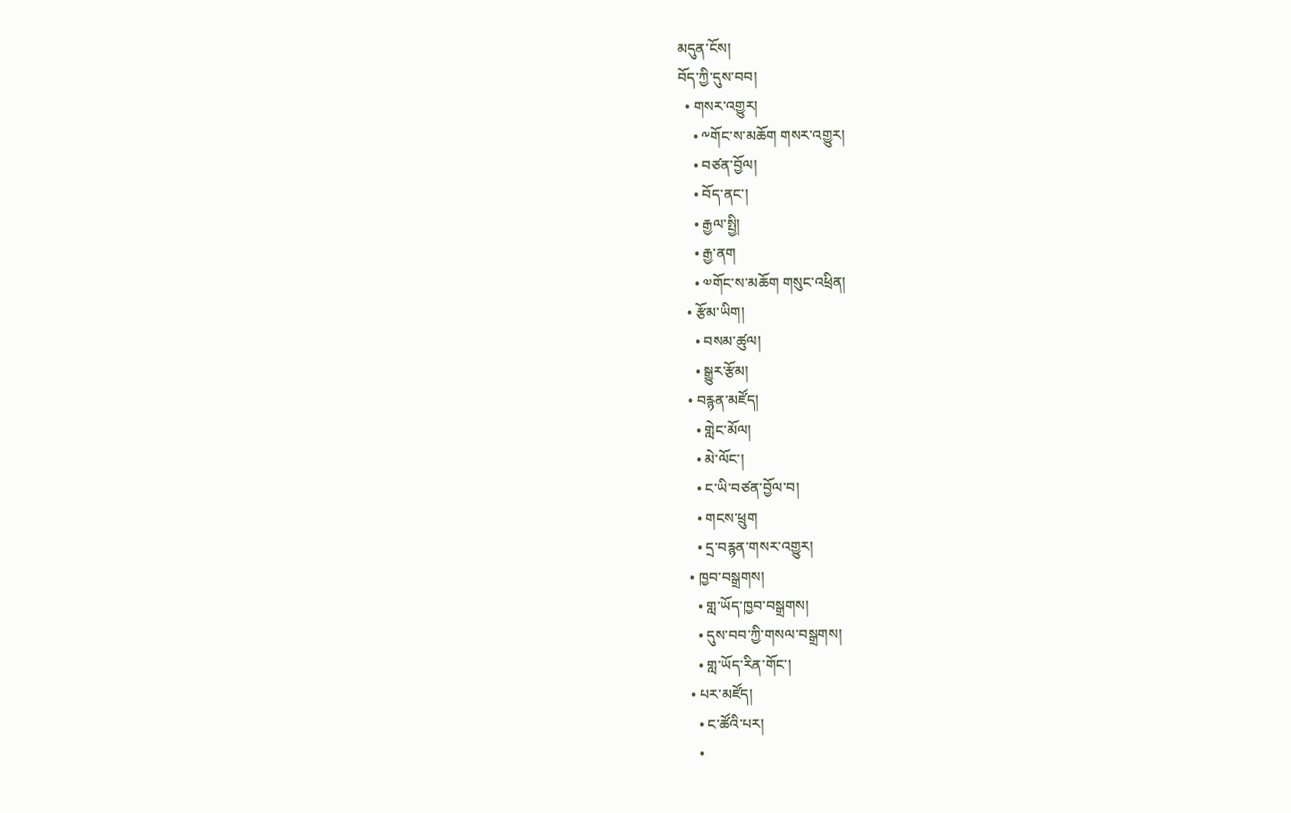མདུན་ངོས།
བོད་ཀྱི་དུས་བབ།
  • གསར་འགྱུར།
    • ༸གོང་ས་མཆོག གསར་འགྱུར།
    • བཙན་བྱོལ།
    • བོད་ནང་།
    • རྒྱལ་སྤྱི།
    • རྒྱ་ནག
    • ༧གོང་ས་མཆོག གསུང་འཕྲིན།
  • རྩོམ་ཡིག།
    • བསམ་ཚུལ།
    • སྒྱུར་རྩོམ།
  • བརྙན་མཛོད།
    • གླེང་མོལ།
    • མེ་ལོང་།
    • ང་ཡི་བཙན་བྱོལ་བ།
    • གངས་ཕྲུག
    • དྲ་བརྙན་གསར་འགྱུར།
  • ཁྱབ་བསྒྲགས།
    • གླ་ཡོད་ཁྱབ་བསྒྲགས།
    • དུས་བབ་ཀྱི་གསལ་བསྒྲགས།
    • གླ་ཡོད་རིན་གོང་།
  • པར་མཛོད།
    • ང་ཚོའི་པར།
    •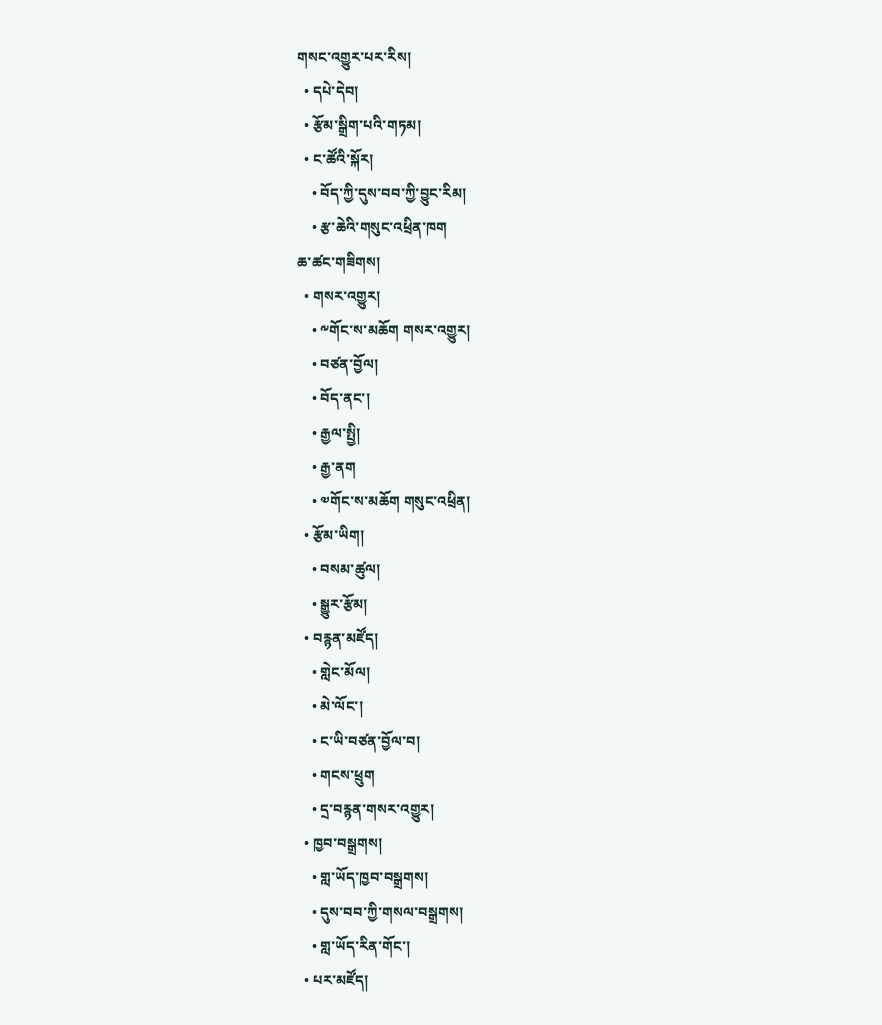གསང་འགྱུར་པར་རིས།
  • དཔེ་དེབ།
  • རྩོམ་སྒྲིག་པའི་གཏམ།
  • ང་ཚོའི་སྐོར།
    • བོད་ཀྱི་དུས་བབ་ཀྱི་བྱུང་རིམ།
    • རྩ་ཆེའི་གསུང་འཕྲིན་ཁག
ཆ་ཚང་གཟིགས།
  • གསར་འགྱུར།
    • ༸གོང་ས་མཆོག གསར་འགྱུར།
    • བཙན་བྱོལ།
    • བོད་ནང་།
    • རྒྱལ་སྤྱི།
    • རྒྱ་ནག
    • ༧གོང་ས་མཆོག གསུང་འཕྲིན།
  • རྩོམ་ཡིག།
    • བསམ་ཚུལ།
    • སྒྱུར་རྩོམ།
  • བརྙན་མཛོད།
    • གླེང་མོལ།
    • མེ་ལོང་།
    • ང་ཡི་བཙན་བྱོལ་བ།
    • གངས་ཕྲུག
    • དྲ་བརྙན་གསར་འགྱུར།
  • ཁྱབ་བསྒྲགས།
    • གླ་ཡོད་ཁྱབ་བསྒྲགས།
    • དུས་བབ་ཀྱི་གསལ་བསྒྲགས།
    • གླ་ཡོད་རིན་གོང་།
  • པར་མཛོད།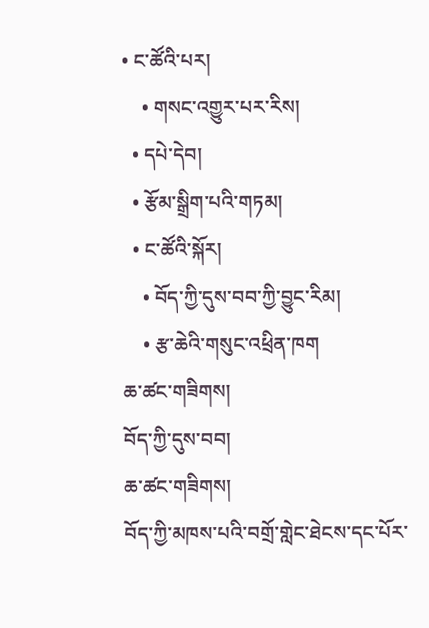• ང་ཚོའི་པར།
    • གསང་འགྱུར་པར་རིས།
  • དཔེ་དེབ།
  • རྩོམ་སྒྲིག་པའི་གཏམ།
  • ང་ཚོའི་སྐོར།
    • བོད་ཀྱི་དུས་བབ་ཀྱི་བྱུང་རིམ།
    • རྩ་ཆེའི་གསུང་འཕྲིན་ཁག
ཆ་ཚང་གཟིགས།
བོད་ཀྱི་དུས་བབ།
ཆ་ཚང་གཟིགས།
བོད་ཀྱི་མཁས་པའི་བགྲོ་གླེང་ཐེངས་དང་པོར་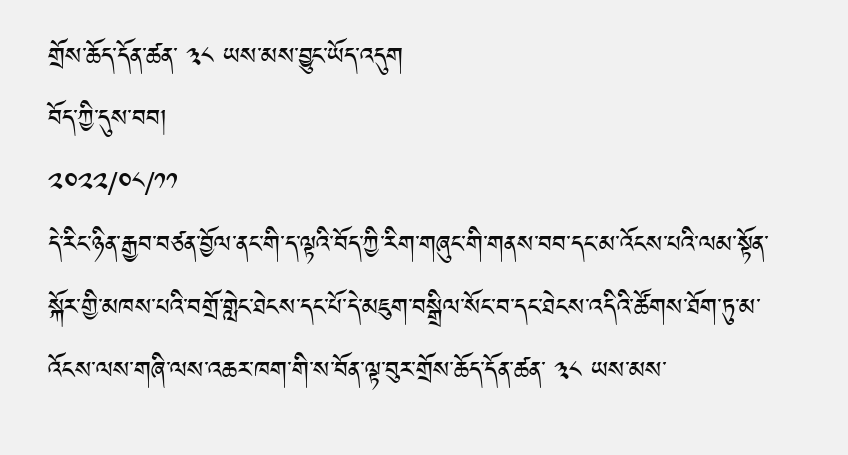གྲོས་ཆོད་དོན་ཚན་ ༣༨ ཡས་མས་བྱུང་ཡོད་འདུག
བོད་ཀྱི་དུས་བབ།
༢༠༢༢/༠༨/༡༡
དེ་རིང་ཉིན་རྒྱབ་བཙན་བྱོལ་ནང་གི་ད་ལྟའི་བོད་ཀྱི་རིག་གཞུང་གི་གནས་བབ་དང་མ་འོངས་པའི་ལམ་སྟོན་སྐོར་གྱི་མཁས་པའི་བགྲོ་གླེང་ཐེངས་དང་པོ་དེ་མཇུག་བསྒྲིལ་སོང་བ་དང་ཐེངས་འདིའི་ཚོགས་ཐོག་ཏུ་མ་འོངས་ལས་གཞི་ལས་འཆར་ཁག་གི་ས་བོན་ལྟ་བུར་གྲོས་ཆོད་དོན་ཚན་ ༣༨ ཡས་མས་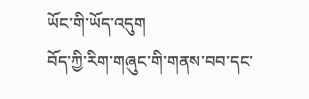ཡོང་གི་ཡོད་འདུག
བོད་ཀྱི་རིག་གཞུང་གི་གནས་བབ་དང་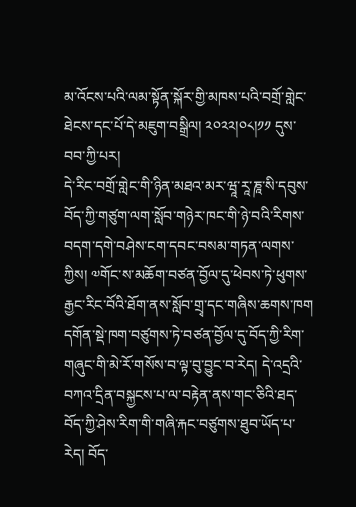མ་འོངས་པའི་ལམ་སྟོན་སྐོར་གྱི་མཁས་པའི་བགྲོ་གླེང་ཐེངས་དང་པོ་དེ་མཇུག་བསྒྲིལ། ༢༠༢༢།༠༨།༡༡ དུས་བབ་ཀྱི་པར།
དེ་རིང་བགྲོ་གླེང་གི་ཉིན་མཐའ་མར་ཝཱ་རཱ་ཎཱ་སི་དབུས་བོད་ཀྱི་གཙུག་ལག་སློབ་གཉེར་ཁང་གི་ཉེ་བའི་རིགས་བདག་དགེ་བཤེས་ངག་དབང་བསམ་གཏན་ལགས་ཀྱིས། ༧གོང་ས་མཆོག་བཙན་བྱོལ་དུ་ཕེབས་ཏེ་ཕུགས་རྒྱང་རིང་བོའི་ཐོག་ནས་སློབ་གྲྭ་དང་གཞིས་ཆགས་ཁག དགོན་སྡེ་ཁག་བཙུགས་ཏེ་བཙན་བྱོལ་དུ་བོད་ཀྱི་རིག་གཞུང་གི་མེ་རོ་གསོས་བ་ལྟ་བུ་བྱུང་བ་རེད། དེ་འདྲའི་བཀའ་དྲིན་བསྐྱངས་པ་ལ་བརྟེན་ནས་གང་ཅིའི་ཐད་བོད་ཀྱི་ཤེས་རིག་གི་གཞི་རྐང་བཙུགས་ཐུབ་ཡོད་པ་རེད། བོད་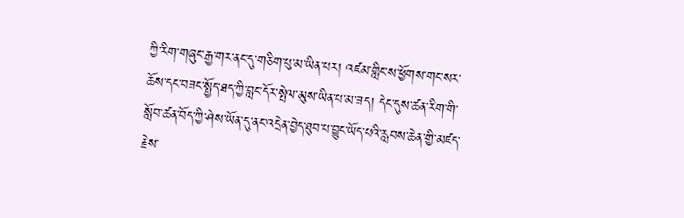ཀྱི་རིག་གཞུང་རྒྱ་གར་ནང་དུ་གཅིག་པུ་མ་ཡིན་པར། འཛམ་གླིང་ས་ཕྱོགས་གང་སར་ཆོས་དང་བཟང་སྤྱོད་ཐད་ཀྱི་བླང་དོར་སྤེལ་མུས་ཡིན་པ་མ་ཟད། དེང་དུས་ཚན་རིག་གི་སློབ་ཚན་བོད་ཀྱི་ཤེས་ཡོན་དུ་ནང་འདྲེན་བྱེད་ཐུབ་པ་བྱུང་ཡོད་པའི་རླབས་ཆེན་གྱི་མཛད་རྗེས་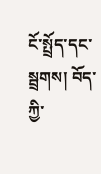ངོ་སྤྲོད་དང་སྦྲགས། བོད་ཀྱི་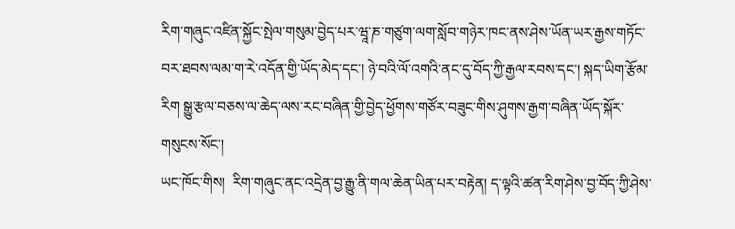རིག་གཞུང་འཛིན་སྐྱོང་སྤེལ་གསུམ་བྱེད་པར་ཝཱ་ཎ་གཙུག་ལག་སློབ་གཉེར་ཁང་ནས་ཤེས་ཡོན་ཡར་རྒྱས་གཏོང་བར་ཐབས་ལམ་ག་རེ་འདོན་གྱི་ཡོད་མེད་དང་། ཉེ་བའི་ལོ་འགའི་ནང་དུ་བོད་ཀྱི་རྒྱལ་རབས་དང་། སྐད་ཡིག་རྩོམ་རིག སྒྱུ་རྩལ་བཅས་ལ་ཆེད་ལས་རང་བཞིན་གྱི་བྱེད་ཕྱོགས་གཙོར་བཟུང་གིས་ཤུགས་རྒྱག་བཞིན་ཡོད་སྐོར་གསུངས་སོང་།
ཡང་ཁོང་གིས།  རིག་གཞུང་ནང་འདྲེན་བྱ་རྒྱུ་ནི་གལ་ཆེན་ཡིན་པར་བརྟེན། ད་ལྟའི་ཚན་རིག་ཤེས་བྱ་བོད་ཀྱི་ཤེས་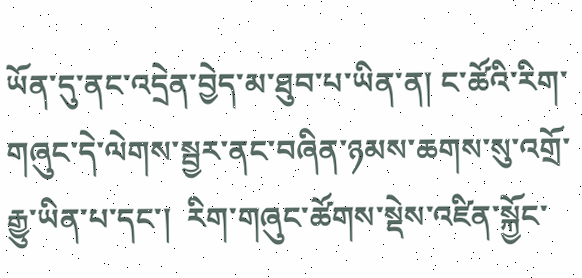ཡོན་དུ་ནང་འདྲེན་བྱེད་མ་ཐུབ་པ་ཡིན་ན། ང་ཚོའི་རིག་གཞུང་དེ་ལེགས་སྦྱར་ནང་བཞིན་ཉམས་ཆགས་སུ་འགྲོ་རྒྱུ་ཡིན་པ་དང་།  རིག་གཞུང་ཚོགས་སྡེས་འཛིན་སྐྱོང་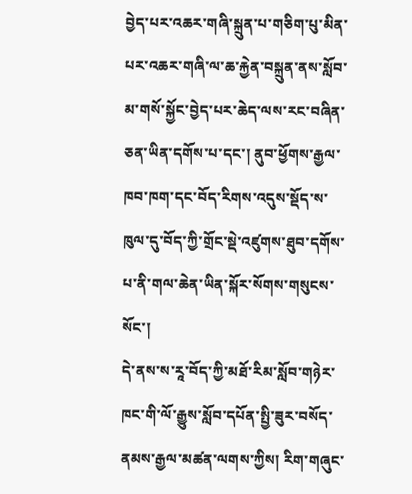བྱེད་པར་འཆར་གཞི་སྐྲུན་པ་གཅིག་པུ་མིན་པར་འཆར་གཞི་ལ་ཆ་རྐྱེན་བསྐྲུན་ནས་སློབ་མ་གསོ་སྐྱོང་བྱེད་པར་ཆེད་ལས་རང་བཞིན་ཅན་ཡིན་དགོས་པ་དང་། ནུབ་ཕྱོགས་རྒྱལ་ཁབ་ཁག་དང་བོད་རིགས་འདུས་སྡོད་ས་ཁུལ་དུ་བོད་ཀྱི་གྲོང་སྡེ་འཛུགས་ཐུབ་དགོས་པ་ནི་གལ་ཆེན་ཡིན་སྐོར་སོགས་གསུངས་སོང་།
དེ་ནས་ས་རཱ་བོད་ཀྱི་མཐོ་རིམ་སློབ་གཉེར་ཁང་གི་ལོ་རྒྱུས་སློབ་དཔོན་སྤྱི་ཟུར་བསོད་ནམས་རྒྱལ་མཚན་ལགས་ཀྱིས། རིག་གཞུང་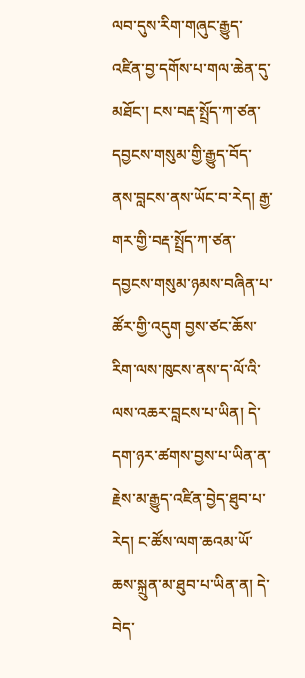ལབ་དུས་རིག་གཞུང་རྒྱུད་འཛིན་བྱ་དགོས་པ་གལ་ཆེན་དུ་མཐོང་། ངས་བརྡ་སྤྲོད་ཀ་ཙན་དབྱངས་གསུམ་གྱི་རྒྱུད་བོད་ནས་བླངས་ནས་ཡོང་བ་རེད། རྒྱ་གར་གྱི་བརྡ་སྤྲོད་ཀ་ཙན་དབྱངས་གསུམ་ཉམས་བཞིན་པ་ཚོར་གྱི་འདུག བྱས་ཙང་ཆོས་རིག་ལས་ཁུངས་ནས་ད་ལོ་འི་ལས་འཆར་བླངས་པ་ཡིན། དེ་དག་ཉར་ཚགས་བྱས་པ་ཡིན་ན་རྗེས་མ་རྒྱུད་འཛིན་བྱེད་ཐུབ་པ་རེད། ང་ཚོས་ལག་ཆའམ་ཡོ་ཆས་སྐྲུན་མ་ཐུབ་པ་ཡིན་ན། དེ་བེད་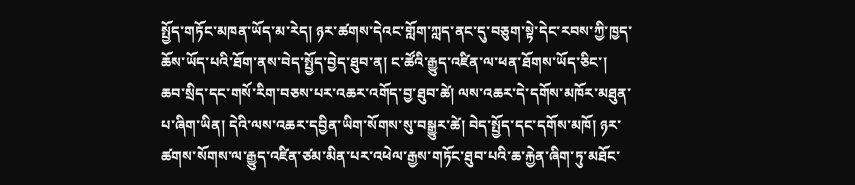སྤྱོད་གཏོང་མཁན་ཡོད་མ་རེད། ཉར་ཚགས་དེའང་གློག་ཀླད་ནང་དུ་བཅུག་སྟེ་དེང་རབས་ཀྱི་ཁྱད་ཆོས་ཡོད་པའི་ཐོག་ནས་བེད་སྤྱོད་བྱེད་ཐུབ་ན། ང་ཚོའི་རྒྱུད་འཛིན་ལ་ཕན་ཐོགས་ཡོད་ཅིང་། ཆབ་སྲིད་དང་གསོ་རིག་བཅས་པར་འཆར་འགོད་བྱ་ཐུབ་ཚེ། ལས་འཆར་དེ་དགོས་མཁོར་མཐུན་པ་ཞིག་ཡིན། དེའི་ལས་འཆར་དབྱིན་ཡིག་སོགས་སུ་བསྒྱུར་ཚེ། བེད་སྤྱོད་དང་དགོས་མཁོ། ཉར་ཚགས་སོགས་ལ་རྒྱུད་འཛིན་ཙམ་མིན་པར་འཕེལ་རྒྱས་གཏོང་ཐུབ་པའི་ཆ་རྐྱེན་ཞིག་ཏུ་མཐོང་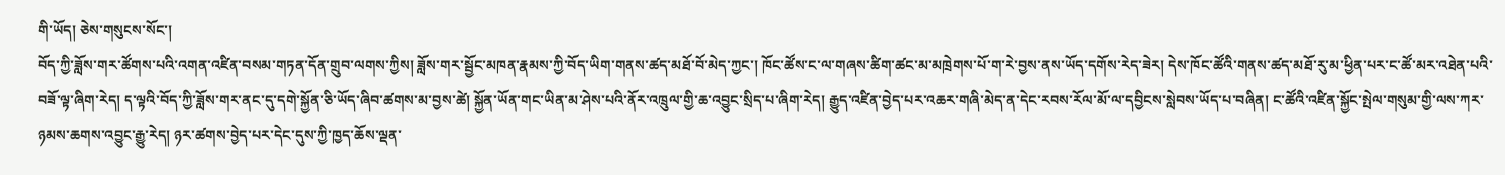གི་ཡོད། ཅེས་གསུངས་སོང་།
བོད་ཀྱི་ཟློས་གར་ཚོགས་པའི་འགན་འཛིན་བསམ་གཏན་དོན་གྲུབ་ལགས་ཀྱིས། ཟློས་གར་སྦྱོང་མཁན་རྣམས་ཀྱི་བོད་ཡིག་གནས་ཚད་མཐོ་བོ་མེད་ཀྱང་། ཁོང་ཚོས་ང་ལ་གཞས་ཚིག་ཚང་མ་མཁྲེགས་པོ་ག་རེ་བྱས་ནས་ཡོད་དགོས་རེད་ཟེར། དེས་ཁོང་ཚོའི་གནས་ཚད་མཐོ་རུ་མ་ཕྱིན་པར་ང་ཚོ་མར་འཐེན་པའི་བཟོ་ལྟ་ཞིག་རེད། ད་ལྟའི་བོད་ཀྱི་ཟློས་གར་ནང་དུ་དགེ་སྐྱོན་ཅི་ཡོད་ཞིབ་ཚགས་མ་བྱས་ཚེ། སྐྱོན་ཡོན་གང་ཡིན་མ་ཤེས་པའི་ནོར་འཁྲུལ་གྱི་ཆ་འབྱུང་སྲིད་པ་ཞིག་རེད། རྒྱུད་འཛིན་བྱེད་པར་འཆར་གཞི་མེད་ན་དེང་རབས་རོལ་མོ་ལ་དབྱིངས་སླེབས་ཡོད་པ་བཞིན། ང་ཚོའི་འཛིན་སྐྱོང་སྤེལ་གསུམ་གྱི་ལས་ཀར་ཉམས་ཆགས་འབྱུང་རྒྱུ་རེད། ཉར་ཚགས་བྱེད་པར་དེང་དུས་ཀྱི་ཁྱད་ཆོས་ལྡན་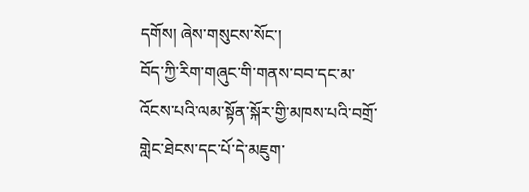དགོས། ཞེས་གསུངས་སོང་།
བོད་ཀྱི་རིག་གཞུང་གི་གནས་བབ་དང་མ་འོངས་པའི་ལམ་སྟོན་སྐོར་གྱི་མཁས་པའི་བགྲོ་གླེང་ཐེངས་དང་པོ་དེ་མཇུག་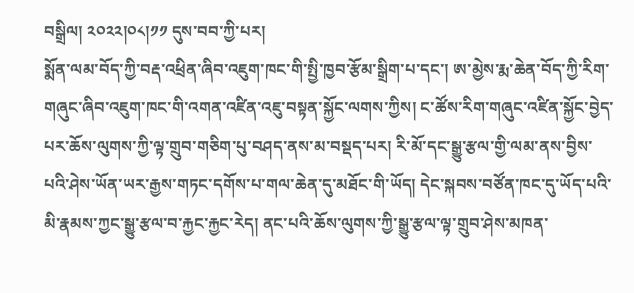བསྒྲིལ། ༢༠༢༢།༠༨།༡༡ དུས་བབ་ཀྱི་པར།
སྨོན་ལམ་བོད་ཀྱི་བརྡ་འཕྲིན་ཞིབ་འཇུག་ཁང་གི་སྤྱི་ཁྱབ་རྩོམ་སྒྲིག་པ་དང་། ཨ་མྱེས་རྨ་ཆེན་བོད་ཀྱི་རིག་གཞུང་ཞིབ་འཇུག་ཁང་གི་འགན་འཛིན་འཇུ་བསྟན་སྐྱོང་ལགས་ཀྱིས། ང་ཚོས་རིག་གཞུང་འཛིན་སྐྱོང་བྱེད་པར་ཆོས་ལུགས་ཀྱི་ལྟ་གྲུབ་གཅིག་པུ་བཤད་ནས་མ་བསྡད་པར། རི་མོ་དང་སྒྱུ་རྩལ་གྱི་ལམ་ནས་བྱིས་པའི་ཤེས་ཡོན་ཡར་རྒྱས་གཏང་དགོས་པ་གལ་ཆེན་དུ་མཐོང་གི་ཡོད། དེང་སྐབས་བཙོན་ཁང་དུ་ཡོད་པའི་མི་རྣམས་ཀྱང་སྒྱུ་རྩལ་བ་རྐྱང་རྐྱང་རེད། ནང་པའི་ཆོས་ལུགས་ཀྱི་སྒྱུ་རྩལ་ལྟ་གྲུབ་ཤེས་མཁན་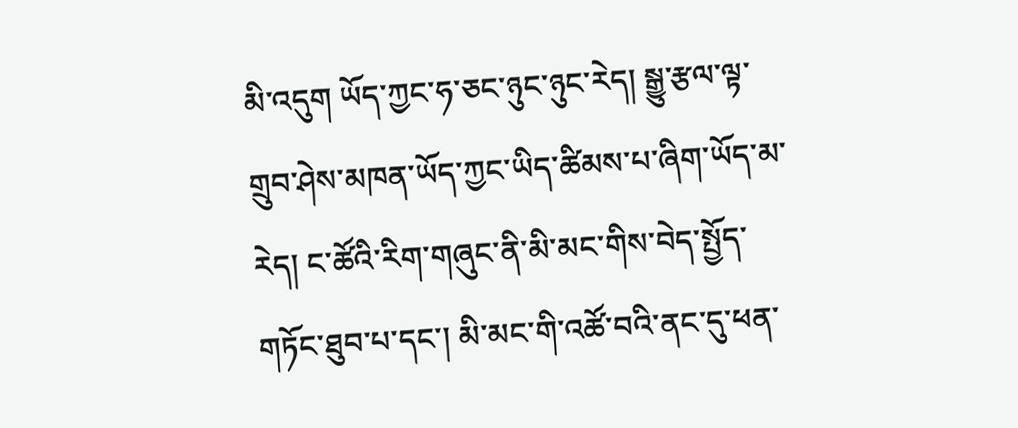མི་འདུག ཡོད་ཀྱང་ཧ་ཅང་ཉུང་ཉུང་རེད། སྒྱུ་རྩལ་ལྟ་གྲུབ་ཤེས་མཁན་ཡོད་ཀྱང་ཡིད་ཚིམས་པ་ཞིག་ཡོད་མ་རེད། ང་ཚོའི་རིག་གཞུང་ནི་མི་མང་གིས་བེད་སྤྱོད་གཏོང་ཐུབ་པ་དང་། མི་མང་གི་འཚོ་བའི་ནང་དུ་ཕན་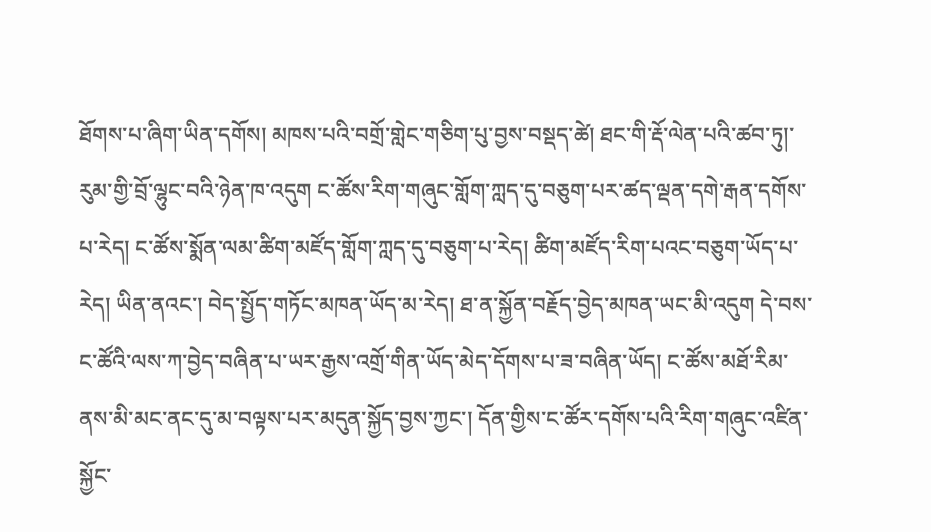ཐོགས་པ་ཞིག་ཡིན་དགོས། མཁས་པའི་བགྲོ་གླེང་གཅིག་པུ་བྱས་བསྡད་ཚེ། ཐང་གི་རྡོ་ལེན་པའི་ཚབ་ཏུ།་རུམ་གྱི་བྲོ་ལྷུང་བའི་ཉེན་ཁ་འདུག ང་ཚོས་རིག་གཞུང་གློག་ཀླད་དུ་བཅུག་པར་ཚད་ལྡན་དགེ་རྒན་དགོས་པ་རེད། ང་ཚོས་སྨོན་ལམ་ཚིག་མཛོད་གློག་ཀླད་དུ་བཅུག་པ་རེད། ཚིག་མཛོད་རིག་པའང་བཅུག་ཡོད་པ་རེད། ཡིན་ནའང་། བེད་སྤྱོད་གཏོང་མཁན་ཡོད་མ་རེད། ཐ་ན་སྐྱོན་བརྗོད་བྱེད་མཁན་ཡང་མི་འདུག དེ་བས་ང་ཚོའི་ལས་ཀ་བྱེད་བཞིན་པ་ཡར་རྒྱས་འགྲོ་གིན་ཡོད་མེད་དོགས་པ་ཟ་བཞིན་ཡོད། ང་ཚོས་མཐོ་རིམ་ནས་མི་མང་ནང་དུ་མ་བལྟས་པར་མདུན་སྐྱོད་བྱས་ཀྱང་། དོན་གྱིས་ང་ཚོར་དགོས་པའི་རིག་གཞུང་འཛིན་སྐྱོང་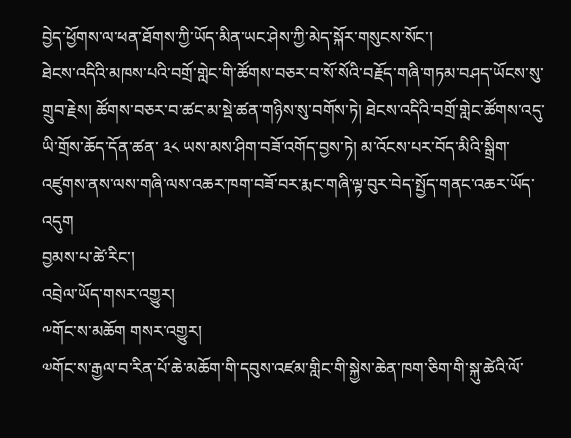བྱེད་ཕྱོགས་ལ་ཕན་ཐོགས་ཀྱི་ཡོད་མིན་ཡང་ཤེས་ཀྱི་མེད་སྐོར་གསུངས་སོང་།
ཐེངས་འདིའི་མཁས་པའི་བགྲོ་གླེང་གི་ཚོགས་བཅར་བ་སོ་སོའི་བརྗོད་གཞི་གཏམ་བཤད་ཡོངས་སུ་གྲུབ་རྗེས། ཚོགས་བཅར་བ་ཚང་མ་སྡེ་ཚན་གཉིས་སུ་བགོས་ཏེ། ཐེངས་འདིའི་བགྲོ་གླེང་ཚོགས་འདུ་ཡི་གྲོས་ཆོད་དོན་ཚན་ ༣༨ ཡས་མས་ཤིག་བཟོ་འགོད་བྱས་ཏེ། མ་འོངས་པར་བོད་མིའི་སྒྲིག་འཛུགས་ནས་ལས་གཞི་ལས་འཆར་ཁག་བཟོ་བར་རྨང་གཞི་ལྟ་བུར་བེད་སྤྱོད་གནང་འཆར་ཡོད་འདུག
བྱམས་པ་ཚེ་རིང་།
འབྲེལ་ཡོད་གསར་འགྱུར།
༸གོང་ས་མཆོག གསར་འགྱུར།
༧གོང་ས་རྒྱལ་བ་རིན་པོ་ཆེ་མཆོག་གི་དབུས་འཛམ་གླིང་གི་སྐྱེས་ཆེན་ཁག་ཅིག་གི་སྐུ་ཚེའི་ལོ་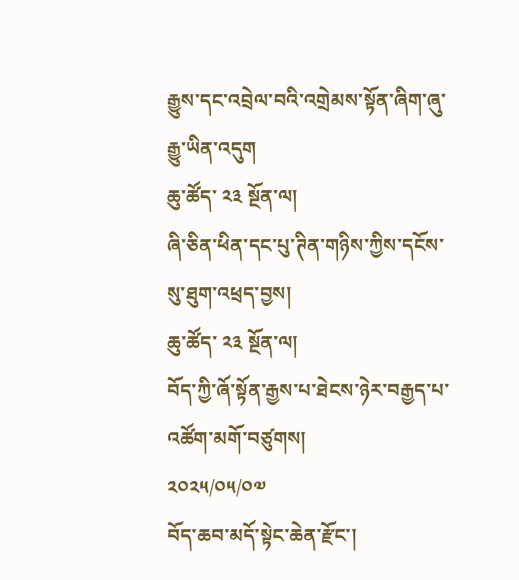རྒྱུས་དང་འབྲེལ་བའི་འགྲེམས་སྟོན་ཞིག་ཞུ་རྒྱུ་ཡིན་འདུག
ཆུ་ཚོད་ ༢༣ སྔོན་ལ།
ཞི་ཅིན་ཕིན་དང་པུ་ཊིན་གཉིས་ཀྱིས་དངོས་སུ་ཐུག་འཕྲད་བྱས།
ཆུ་ཚོད་ ༢༣ སྔོན་ལ།
བོད་ཀྱི་ཞོ་སྟོན་རྒྱས་པ་ཐེངས་ཉེར་བརྒྱད་པ་འཚོག་མགོ་བཙུགས།
༢༠༢༥/༠༥/༠༧
བོད་ཆབ་མདོ་སྟེང་ཆེན་རྫོང་།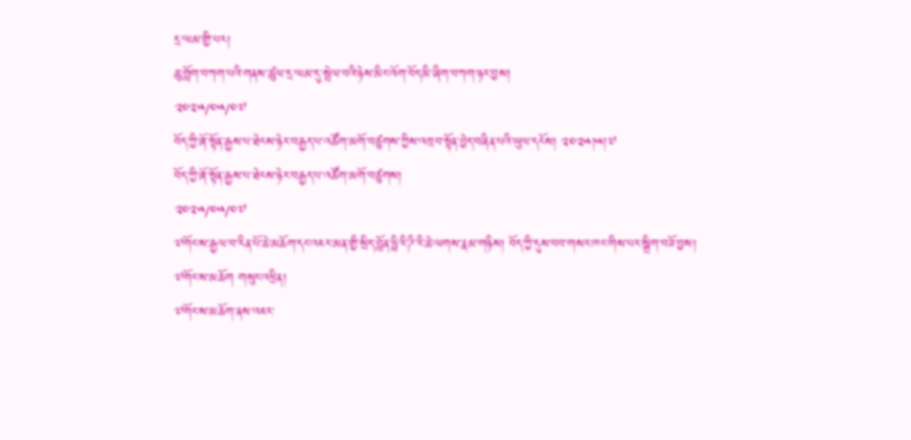དྲ་ལམ་གྱི་པར།
ཆུ་གློག་བཀག་པའི་གནས་ཚུལ་དྲ་ལམ་དུ་སྤེལ་བའི་ཉེས་མིང་འོག་བོད་མི་ཞིག་བཀག་ཉར་བྱས།
༢༠༢༥/༠༥/༠༧
བོད་ཀྱི་ཞོ་སྟོན་རྒྱས་པ་ཐེངས་ཉེར་བརྒྱད་པ་འཚོག་མགོ་བཙུགས་ཀྱིས་འཁྲབ་སྟོན་བྱེད་བཞིན་པའི་ཡུལ་དངོས། ༢༠༢༥།༥།༧
བོད་ཀྱི་ཞོ་སྟོན་རྒྱས་པ་ཐེངས་ཉེར་བརྒྱད་པ་འཚོག་མགོ་བཙུགས།
༢༠༢༥/༠༥/༠༧
༧གོང་ས་རྒྱལ་བ་རིན་པོ་ཆེ་མཆོག་དང་འཇར་མན་གྱི་སྲིད་བློན་ཧྥི་རི་ཌི་རི་ཆེ་ལགས་རྣམ་གཉིས། བོད་ཀྱི་དུས་བབ་གསར་ཁང་གིས་པར་སྒྲིག་བཟོ་བྱས།
༧གོང་ས་མཆོག གསུང་འཕྲིན།
༧གོང་ས་མཆོག་ནས་འཇར་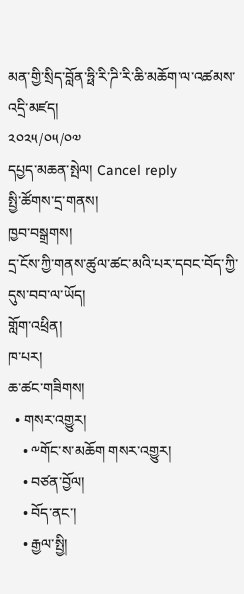མན་གྱི་སྲིད་བློན་ཧྥི་རི་ཌི་རི་ཆི་མཆོག་ལ་འཚམས་འདྲི་མཛད།
༢༠༢༥/༠༥/༠༧
དཔྱད་མཆན་སྤེལ། Cancel reply
སྤྱི་ཚོགས་དྲ་གནས།
ཁྱབ་བསྒྲགས།
དྲ་ངོས་ཀྱི་གནས་ཚུལ་ཚང་མའི་པར་དབང་བོད་ཀྱི་དུས་བབ་ལ་ཡོད།
གློག་འཕྲིན།
ཁ་པར།
ཆ་ཚང་གཟིགས།
  • གསར་འགྱུར།
    • ༸གོང་ས་མཆོག གསར་འགྱུར།
    • བཙན་བྱོལ།
    • བོད་ནང་།
    • རྒྱལ་སྤྱི།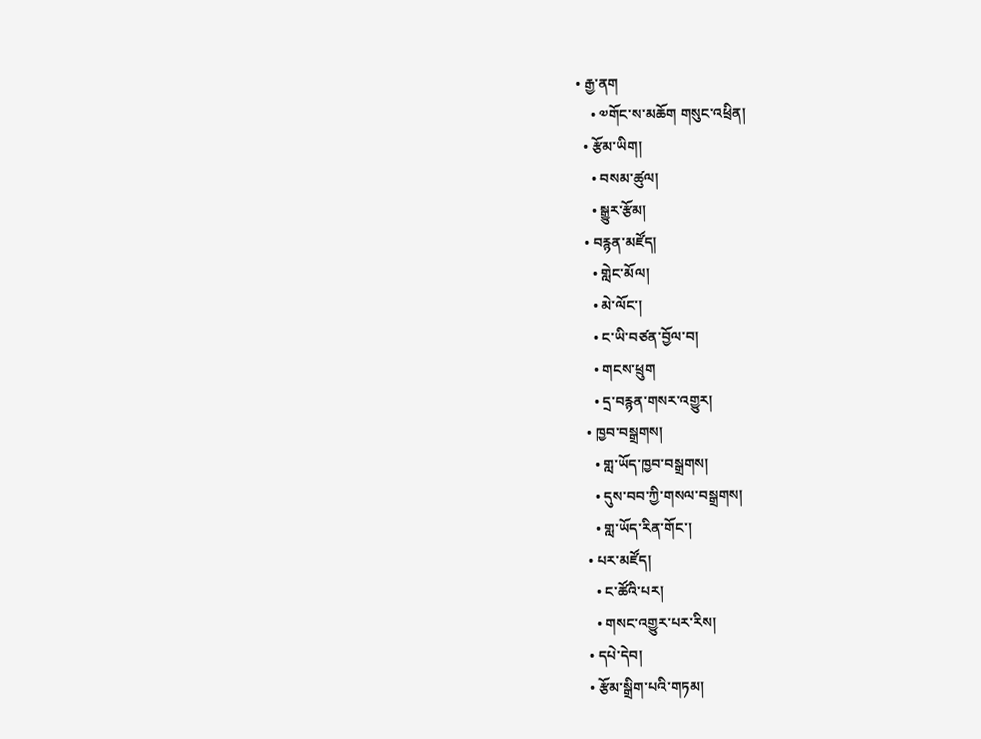• རྒྱ་ནག
    • ༧གོང་ས་མཆོག གསུང་འཕྲིན།
  • རྩོམ་ཡིག།
    • བསམ་ཚུལ།
    • སྒྱུར་རྩོམ།
  • བརྙན་མཛོད།
    • གླེང་མོལ།
    • མེ་ལོང་།
    • ང་ཡི་བཙན་བྱོལ་བ།
    • གངས་ཕྲུག
    • དྲ་བརྙན་གསར་འགྱུར།
  • ཁྱབ་བསྒྲགས།
    • གླ་ཡོད་ཁྱབ་བསྒྲགས།
    • དུས་བབ་ཀྱི་གསལ་བསྒྲགས།
    • གླ་ཡོད་རིན་གོང་།
  • པར་མཛོད།
    • ང་ཚོའི་པར།
    • གསང་འགྱུར་པར་རིས།
  • དཔེ་དེབ།
  • རྩོམ་སྒྲིག་པའི་གཏམ།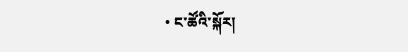• ང་ཚོའི་སྐོར།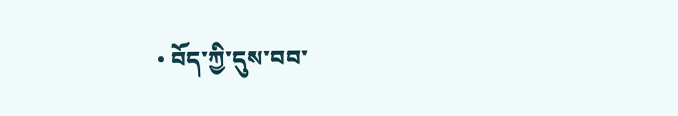• བོད་ཀྱི་དུས་བབ་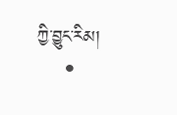ཀྱི་བྱུང་རིམ།
    •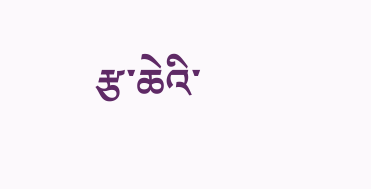རྩ་ཆེའི་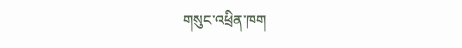གསུང་འཕྲིན་ཁག